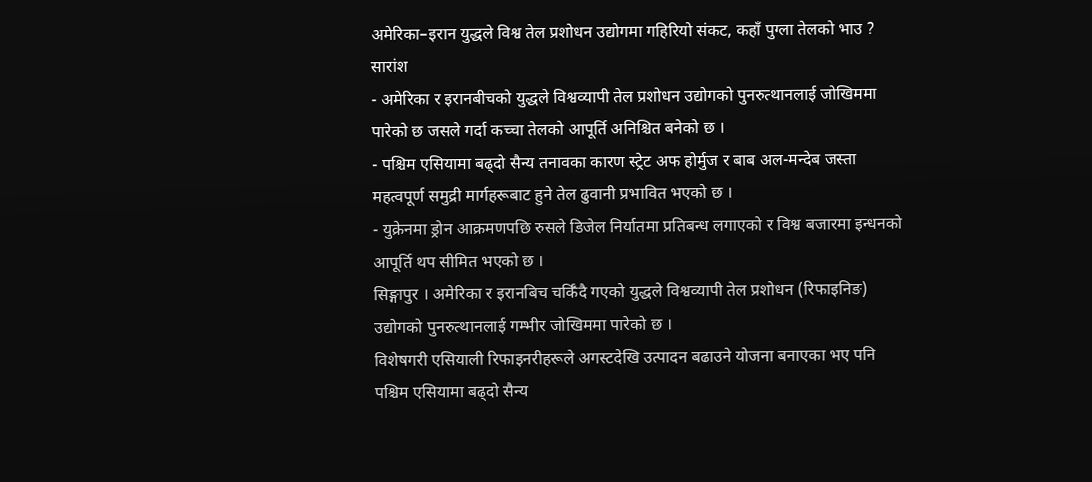अमेरिका–इरान युद्धले विश्व तेल प्रशोधन उद्योगमा गहिरियो संकट, कहाँ पुग्ला तेलको भाउ ?
सारांश
- अमेरिका र इरानबीचको युद्धले विश्वव्यापी तेल प्रशोधन उद्योगको पुनरुत्थानलाई जोखिममा पारेको छ जसले गर्दा कच्चा तेलको आपूर्ति अनिश्चित बनेको छ ।
- पश्चिम एसियामा बढ्दो सैन्य तनावका कारण स्ट्रेट अफ होर्मुज र बाब अल-मन्देब जस्ता महत्वपूर्ण समुद्री मार्गहरूबाट हुने तेल ढुवानी प्रभावित भएको छ ।
- युक्रेनमा ड्रोन आक्रमणपछि रुसले डिजेल निर्यातमा प्रतिबन्ध लगाएको र विश्व बजारमा इन्धनको आपूर्ति थप सीमित भएको छ ।
सिङ्गापुर । अमेरिका र इरानबिच चर्किँदै गएको युद्धले विश्वव्यापी तेल प्रशोधन (रिफाइनिङ) उद्योगको पुनरुत्थानलाई गम्भीर जोखिममा पारेको छ ।
विशेषगरी एसियाली रिफाइनरीहरूले अगस्टदेखि उत्पादन बढाउने योजना बनाएका भए पनि पश्चिम एसियामा बढ्दो सैन्य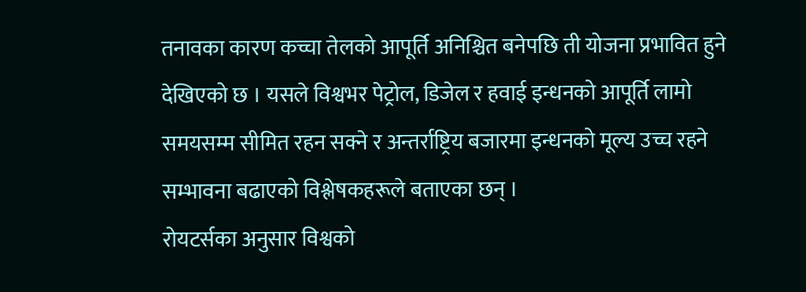तनावका कारण कच्चा तेलको आपूर्ति अनिश्चित बनेपछि ती योजना प्रभावित हुने देखिएको छ । यसले विश्वभर पेट्रोल, डिजेल र हवाई इन्धनको आपूर्ति लामो समयसम्म सीमित रहन सक्ने र अन्तर्राष्ट्रिय बजारमा इन्धनको मूल्य उच्च रहने सम्भावना बढाएको विश्लेषकहरूले बताएका छन् ।
रोयटर्सका अनुसार विश्वको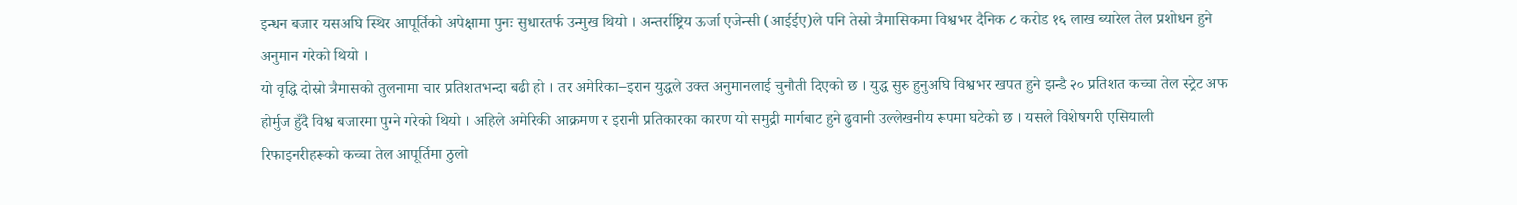इन्धन बजार यसअघि स्थिर आपूर्तिको अपेक्षामा पुनः सुधारतर्फ उन्मुख थियो । अन्तर्राष्ट्रिय ऊर्जा एजेन्सी (आईईए)ले पनि तेस्रो त्रैमासिकमा विश्वभर दैनिक ८ करोड १६ लाख ब्यारेल तेल प्रशोधन हुने अनुमान गरेको थियो ।
यो वृद्धि दोस्रो त्रैमासको तुलनामा चार प्रतिशतभन्दा बढी हो । तर अमेरिका–इरान युद्धले उक्त अनुमानलाई चुनौती दिएको छ । युद्ध सुरु हुनुअघि विश्वभर खपत हुने झन्डै २० प्रतिशत कच्चा तेल स्ट्रेट अफ होर्मुज हुँदै विश्व बजारमा पुग्ने गरेको थियो । अहिले अमेरिकी आक्रमण र इरानी प्रतिकारका कारण यो समुद्री मार्गबाट हुने ढुवानी उल्लेखनीय रूपमा घटेको छ । यसले विशेषगरी एसियाली रिफाइनरीहरूको कच्चा तेल आपूर्तिमा ठुलो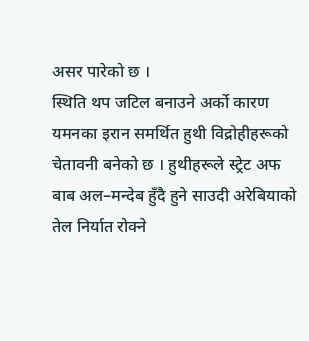असर पारेको छ ।
स्थिति थप जटिल बनाउने अर्को कारण यमनका इरान समर्थित हुथी विद्रोहीहरूको चेतावनी बनेको छ । हुथीहरूले स्ट्रेट अफ बाब अल–मन्देब हुँदै हुने साउदी अरेबियाको तेल निर्यात रोक्ने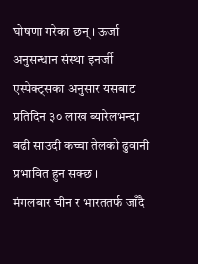घोषणा गरेका छन् । ऊर्जा अनुसन्धान संस्था इनर्जी एस्पेक्ट्सका अनुसार यसबाट प्रतिदिन ३० लाख ब्यारेलभन्दा बढी साउदी कच्चा तेलको ढुवानी प्रभावित हुन सक्छ ।
मंगलबार चीन र भारततर्फ जाँदै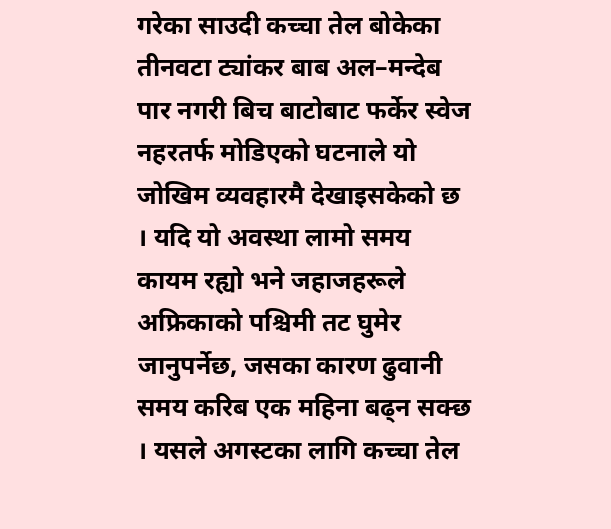गरेका साउदी कच्चा तेल बोकेका तीनवटा ट्यांकर बाब अल–मन्देब पार नगरी बिच बाटोबाट फर्केर स्वेज नहरतर्फ मोडिएको घटनाले यो जोखिम व्यवहारमै देखाइसकेको छ । यदि यो अवस्था लामो समय कायम रह्यो भने जहाजहरूले अफ्रिकाको पश्चिमी तट घुमेर जानुपर्नेछ, जसका कारण ढुवानी समय करिब एक महिना बढ्न सक्छ । यसले अगस्टका लागि कच्चा तेल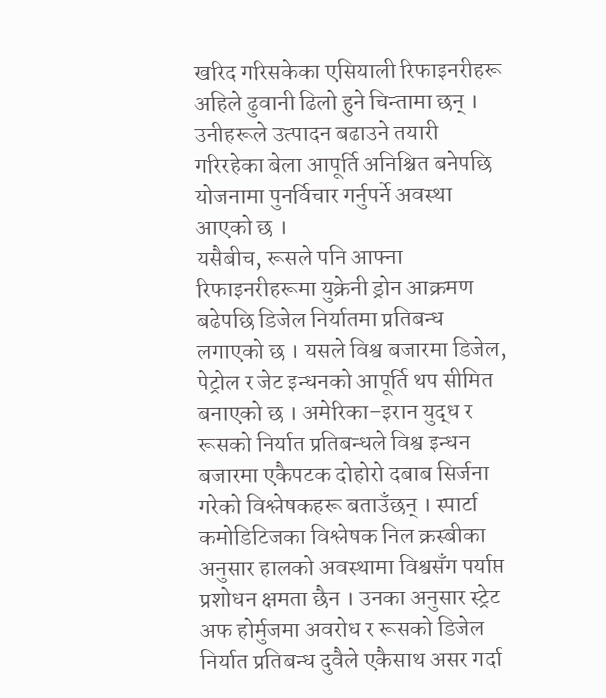खरिद गरिसकेका एसियाली रिफाइनरीहरू अहिले ढुवानी ढिलो हुने चिन्तामा छन् । उनीहरूले उत्पादन बढाउने तयारी गरिरहेका बेला आपूर्ति अनिश्चित बनेपछि योजनामा पुनर्विचार गर्नुपर्ने अवस्था आएको छ ।
यसैबीच, रूसले पनि आफ्ना रिफाइनरीहरूमा युक्रेनी ड्रोन आक्रमण बढेपछि डिजेल निर्यातमा प्रतिबन्ध लगाएको छ । यसले विश्व बजारमा डिजेल, पेट्रोल र जेट इन्धनको आपूर्ति थप सीमित बनाएको छ । अमेरिका–इरान युद्ध र रूसको निर्यात प्रतिबन्धले विश्व इन्धन बजारमा एकैपटक दोहोरो दबाब सिर्जना गरेको विश्लेषकहरू बताउँछन् । स्पार्टा कमोडिटिजका विश्लेषक निल क्रस्बीका अनुसार हालको अवस्थामा विश्वसँग पर्याप्त प्रशोधन क्षमता छैन । उनका अनुसार स्ट्रेट अफ होर्मुजमा अवरोध र रूसको डिजेल निर्यात प्रतिबन्ध दुवैले एकैसाथ असर गर्दा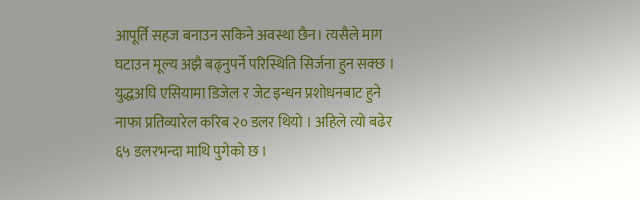आपूर्ति सहज बनाउन सकिने अवस्था छैन। त्यसैले माग घटाउन मूल्य अझै बढ्नुपर्ने परिस्थिति सिर्जना हुन सक्छ ।
युद्धअघि एसियामा डिजेल र जेट इन्धन प्रशोधनबाट हुने नाफा प्रतिव्यारेल करिब २० डलर थियो । अहिले त्यो बढेर ६५ डलरभन्दा माथि पुगेको छ ।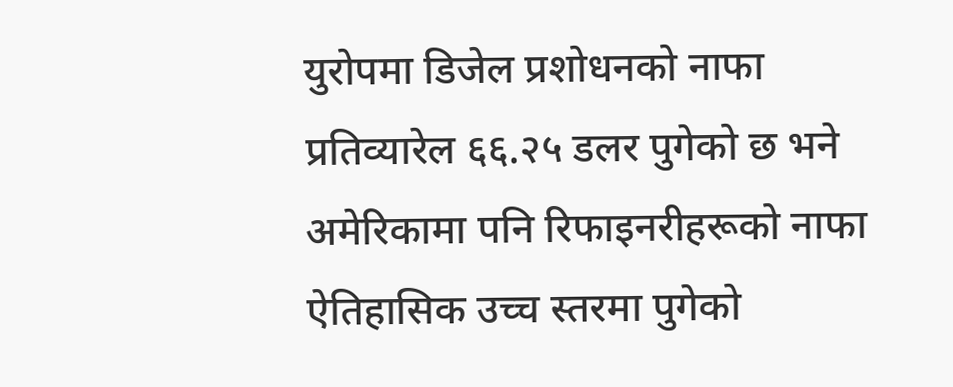युरोपमा डिजेल प्रशोधनको नाफा प्रतिव्यारेल ६६.२५ डलर पुगेको छ भने अमेरिकामा पनि रिफाइनरीहरूको नाफा ऐतिहासिक उच्च स्तरमा पुगेको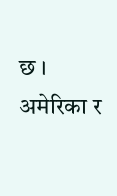छ । अमेरिका र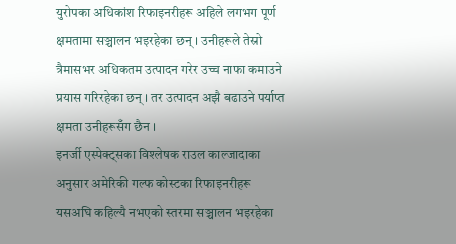युरोपका अधिकांश रिफाइनरीहरू अहिले लगभग पूर्ण क्षमतामा सञ्चालन भइरहेका छन् । उनीहरूले तेस्रो त्रैमासभर अधिकतम उत्पादन गरेर उच्च नाफा कमाउने प्रयास गरिरहेका छन् । तर उत्पादन अझै बढाउने पर्याप्त क्षमता उनीहरूसँग छैन ।
इनर्जी एस्पेक्ट्सका विश्लेषक राउल काल्जादाका अनुसार अमेरिकी गल्फ कोस्टका रिफाइनरीहरू यसअघि कहिल्यै नभएको स्तरमा सञ्चालन भइरहेका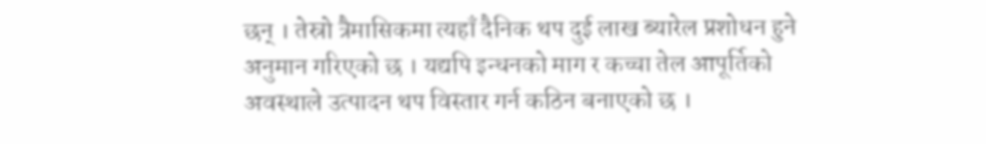छन् । तेस्रो त्रैमासिकमा त्यहाँ दैनिक थप दुई लाख ब्यारेल प्रशोधन हुने अनुमान गरिएको छ । यद्यपि इन्धनको माग र कच्चा तेल आपूर्तिको अवस्थाले उत्पादन थप विस्तार गर्न कठिन बनाएको छ ।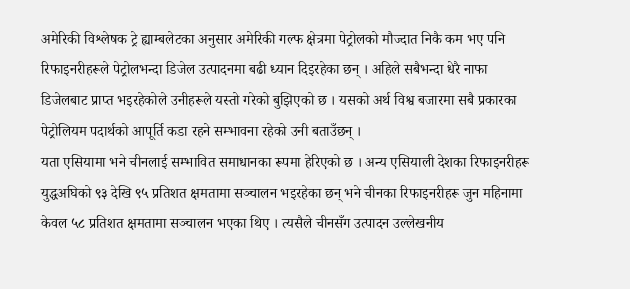अमेरिकी विश्लेषक ट्रे ह्याम्बलेटका अनुसार अमेरिकी गल्फ क्षेत्रमा पेट्रोलको मौज्दात निकै कम भए पनि रिफाइनरीहरूले पेट्रोलभन्दा डिजेल उत्पादनमा बढी ध्यान दिइरहेका छन् । अहिले सबैभन्दा धेरै नाफा डिजेलबाट प्राप्त भइरहेकोले उनीहरूले यस्तो गरेको बुझिएको छ । यसको अर्थ विश्व बजारमा सबै प्रकारका पेट्रोलियम पदार्थको आपूर्ति कडा रहने सम्भावना रहेको उनी बताउँछन् ।
यता एसियामा भने चीनलाई सम्भावित समाधानका रूपमा हेरिएको छ । अन्य एसियाली देशका रिफाइनरीहरू युद्धअघिको ९३ देखि ९५ प्रतिशत क्षमतामा सञ्चालन भइरहेका छन् भने चीनका रिफाइनरीहरू जुन महिनामा केवल ५८ प्रतिशत क्षमतामा सञ्चालन भएका थिए । त्यसैले चीनसँग उत्पादन उल्लेखनीय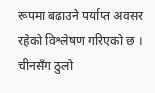रूपमा बढाउने पर्याप्त अवसर रहेको विश्लेषण गरिएको छ । चीनसँग ठुलो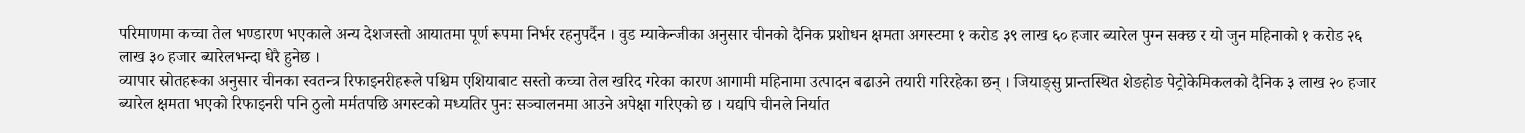परिमाणमा कच्चा तेल भण्डारण भएकाले अन्य देशजस्तो आयातमा पूर्ण रूपमा निर्भर रहनुपर्दैन । वुड म्याकेन्जीका अनुसार चीनको दैनिक प्रशोधन क्षमता अगस्टमा १ करोड ३९ लाख ६० हजार ब्यारेल पुग्न सक्छ र यो जुन महिनाको १ करोड २६ लाख ३० हजार ब्यारेलभन्दा धेरै हुनेछ ।
व्यापार स्रोतहरूका अनुसार चीनका स्वतन्त्र रिफाइनरीहरूले पश्चिम एशियाबाट सस्तो कच्चा तेल खरिद गरेका कारण आगामी महिनामा उत्पादन बढाउने तयारी गरिरहेका छन् । जियाङ्सु प्रान्तस्थित शेङहोङ पेट्रोकेमिकलको दैनिक ३ लाख २० हजार ब्यारेल क्षमता भएको रिफाइनरी पनि ठुलो मर्मतपछि अगस्टको मध्यतिर पुनः सञ्चालनमा आउने अपेक्षा गरिएको छ । यद्यपि चीनले निर्यात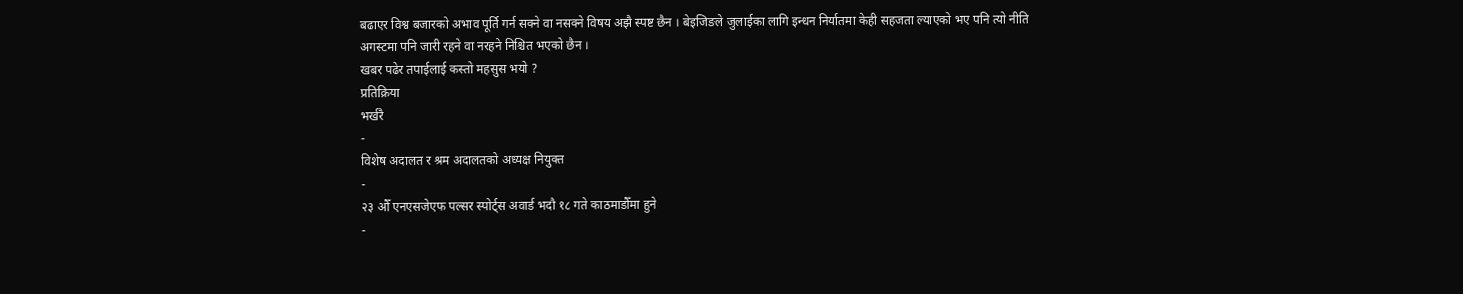बढाएर विश्व बजारको अभाव पूर्ति गर्न सक्ने वा नसक्ने विषय अझै स्पष्ट छैन । बेइजिङले जुलाईका लागि इन्धन निर्यातमा केही सहजता ल्याएको भए पनि त्यो नीति अगस्टमा पनि जारी रहने वा नरहने निश्चित भएको छैन ।
खबर पढेर तपाईलाई कस्तो महसुस भयो ?
प्रतिक्रिया
भर्खरै
-
विशेष अदालत र श्रम अदालतको अध्यक्ष नियुक्त
-
२३ औँ एनएसजेएफ पल्सर स्पोर्ट्स अवार्ड भदौ १८ गते काठमाडौँमा हुने
-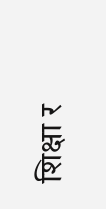शिक्षा र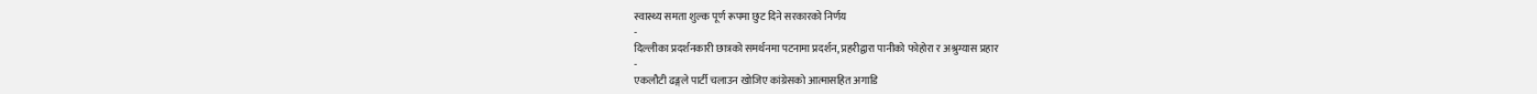स्वास्थ्य समता शुल्क पूर्ण रूपमा छुट दिने सरकारको निर्णय
-
दिल्लीका प्रदर्शनकारी छात्रको समर्थनमा पटनामा प्रदर्शन, प्रहरीद्वारा पानीको फोहोरा र अश्रुग्यास प्रहार
-
एकलौटी ढङ्गले पार्टी चलाउन खोजिए कांग्रेसको आत्मासहित अगाडि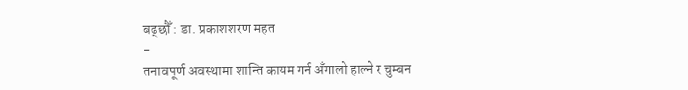बढ्छौँ : डा. प्रकाशशरण महत
-
तनावपूर्ण अवस्थामा शान्ति कायम गर्न अँगालो हाल्ने र चुम्बन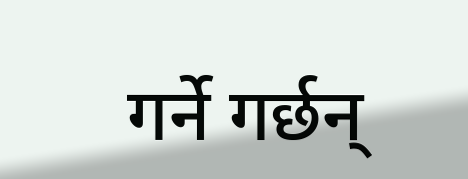गर्ने गर्छन्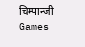चिम्पान्जी
Games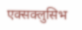एक्सक्लुसिभ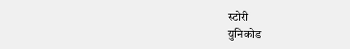स्टोरी
युनिकोड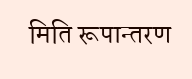मिति रूपान्तरण